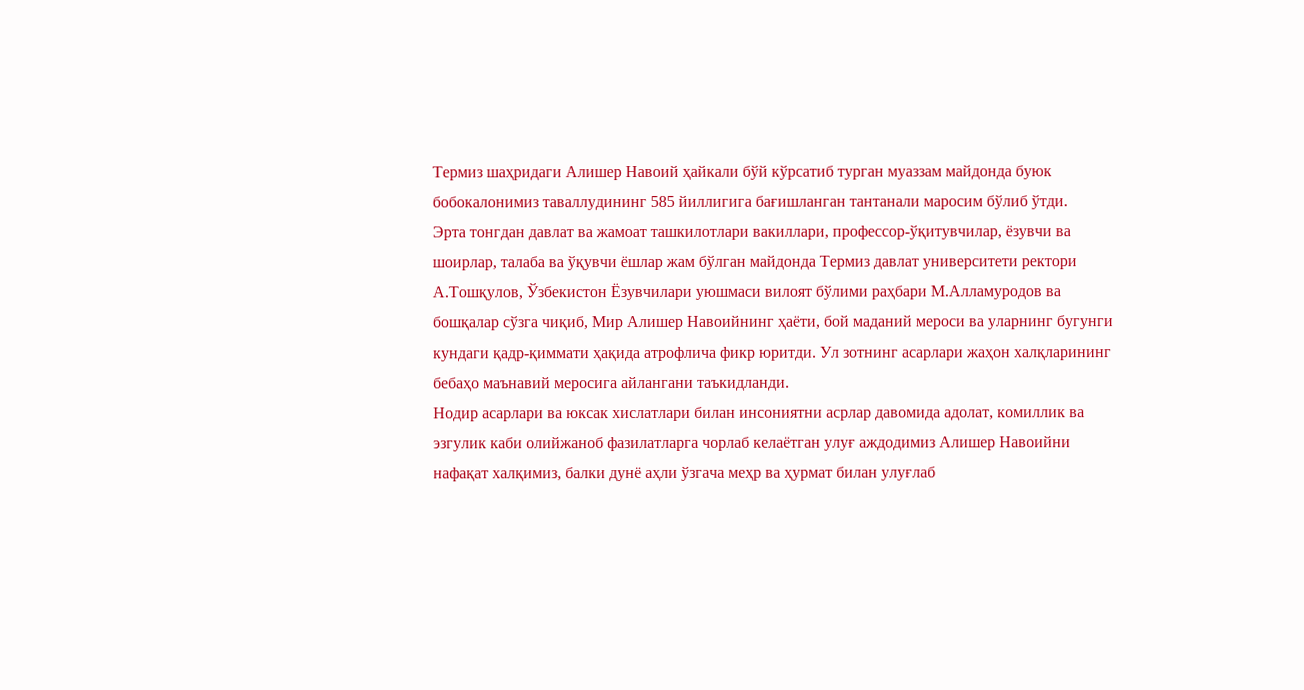Термиз шаҳридаги Алишер Навоий ҳайкали бўй кўрсатиб турган муаззам майдонда буюк бобокалонимиз таваллудининг 585 йиллигига бағишланган тантанали маросим бўлиб ўтди.
Эрта тонгдан давлат ва жамоат ташкилотлари вакиллари, профессор-ўқитувчилар, ёзувчи ва шоирлар, талаба ва ўқувчи ёшлар жам бўлган майдонда Термиз давлат университети ректори А.Тошқулов, Ўзбекистон Ёзувчилари уюшмаси вилоят бўлими раҳбари М.Алламуродов ва бошқалар сўзга чиқиб, Мир Алишер Навоийнинг ҳаёти, бой маданий мероси ва уларнинг бугунги кундаги қадр-қиммати ҳақида атрофлича фикр юритди. Ул зотнинг асарлари жаҳон халқларининг бебаҳо маънавий меросига айлангани таъкидланди.
Нодир асарлари ва юксак хислатлари билан инсониятни асрлар давомида адолат, комиллик ва эзгулик каби олийжаноб фазилатларга чорлаб келаётган улуғ аждодимиз Алишер Навоийни нафақат халқимиз, балки дунё аҳли ўзгача меҳр ва ҳурмат билан улуғлаб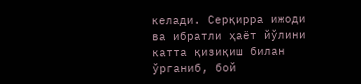келади. Серқирра ижоди ва ибратли ҳаёт йўлини катта қизиқиш билан ўрганиб, бой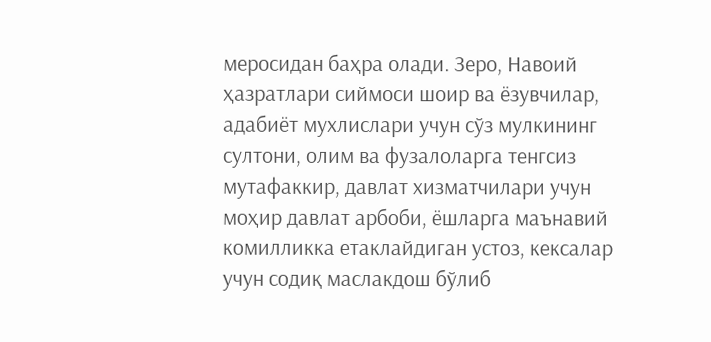меросидан баҳра олади. Зеро, Навоий ҳазратлари сиймоси шоир ва ёзувчилар, адабиёт мухлислари учун сўз мулкининг султони, олим ва фузалоларга тенгсиз мутафаккир, давлат хизматчилари учун моҳир давлат арбоби, ёшларга маънавий комилликка етаклайдиган устоз, кексалар учун содиқ маслакдош бўлиб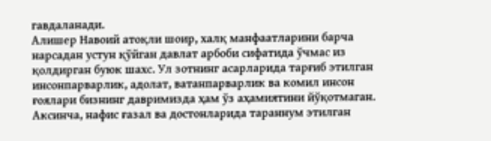гавдаланади.
Алишер Навоий атоқли шоир, халқ манфаатларини барча нарсадан устун қўйган давлат арбоби сифатида ўчмас из қолдирган буюк шахс. Ул зотнинг асарларида тарғиб этилган инсонпарварлик, адолат, ватанпарварлик ва комил инсон ғоялари бизнинг давримизда ҳам ўз аҳамиятини йўқотмаган. Аксинча, нафис ғазал ва достонларида тараннум этилган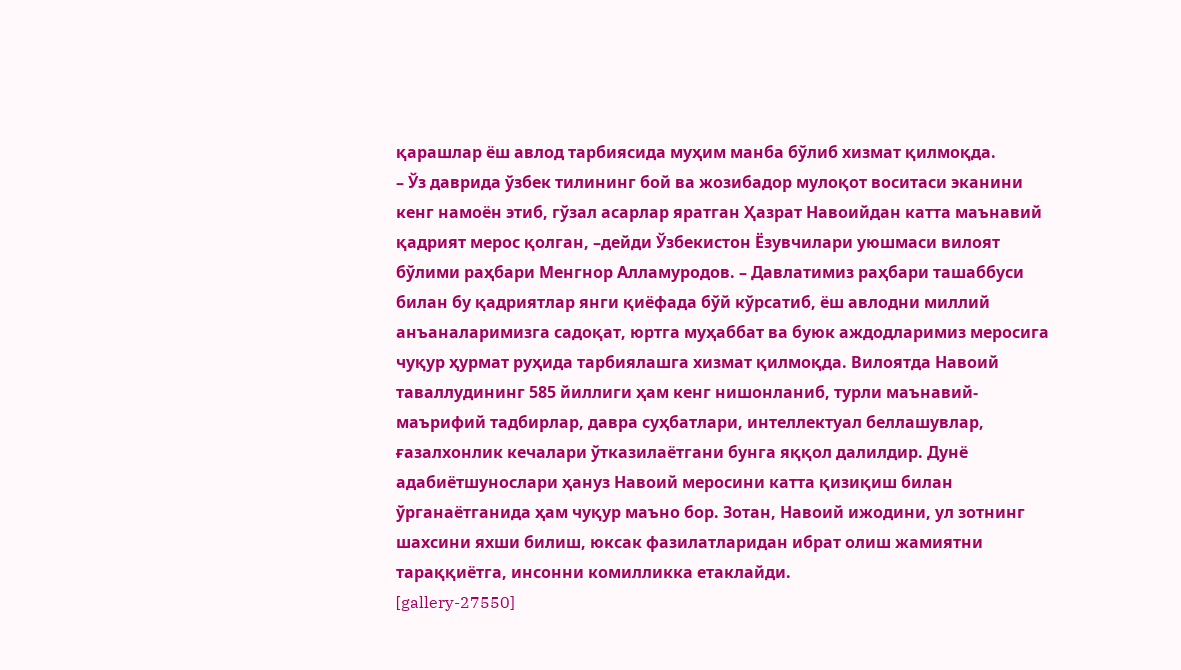қарашлар ёш авлод тарбиясида муҳим манба бўлиб хизмат қилмоқда.
– Ўз даврида ўзбек тилининг бой ва жозибадор мулоқот воситаси эканини кенг намоён этиб, гўзал асарлар яратган Ҳазрат Навоийдан катта маънавий қадрият мерос қолган, –дейди Ўзбекистон Ёзувчилари уюшмаси вилоят бўлими раҳбари Менгнор Алламуродов. – Давлатимиз раҳбари ташаббуси билан бу қадриятлар янги қиёфада бўй кўрсатиб, ёш авлодни миллий анъаналаримизга садоқат, юртга муҳаббат ва буюк аждодларимиз меросига чуқур ҳурмат руҳида тарбиялашга хизмат қилмоқда. Вилоятда Навоий таваллудининг 585 йиллиги ҳам кенг нишонланиб, турли маънавий-маърифий тадбирлар, давра суҳбатлари, интеллектуал беллашувлар, ғазалхонлик кечалари ўтказилаётгани бунга яққол далилдир. Дунё адабиётшунослари ҳануз Навоий меросини катта қизиқиш билан ўрганаётганида ҳам чуқур маъно бор. Зотан, Навоий ижодини, ул зотнинг шахсини яхши билиш, юксак фазилатларидан ибрат олиш жамиятни тараққиётга, инсонни комилликка етаклайди.
[gallery-27550]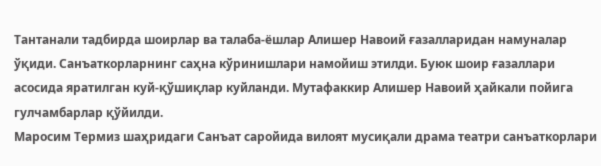Тантанали тадбирда шоирлар ва талаба-ёшлар Алишер Навоий ғазалларидан намуналар ўқиди. Санъаткорларнинг саҳна кўринишлари намойиш этилди. Буюк шоир ғазаллари асосида яратилган куй-қўшиқлар куйланди. Мутафаккир Алишер Навоий ҳайкали пойига гулчамбарлар қўйилди.
Маросим Термиз шаҳридаги Санъат саройида вилоят мусиқали драма театри санъаткорлари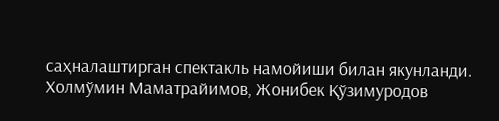саҳналаштирган спектакль намойиши билан якунланди.
Холмўмин Маматрайимов, Жонибек Қўзимуродов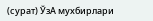(сурат) ЎзА мухбирлари